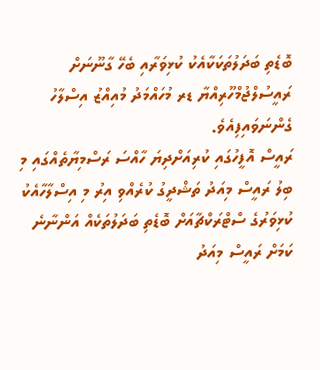ބޮޑެތި ބަދަލުތަކަކާއެކު ކުޅިވަރާއި ބެހޭ ގާނޫނަށް ރައީސުލްޖުމްހޫރިއްޔާ ޑރ މުހައްމަދު މުއިއްޒު އިސްލާހު ގެންނަވައިފިއެވެ.
ރައީސް އޮފީހުގައި ކުރިއަށްދިޔަ ހާއްސަ ރަސްމިޔާތެއްގައި މި ބިލު ރައީސް މިއަދު ތަޝްދީގު ކުރެއްވި އިރު މި އިސްލާހާއެކު ކުޅިވަރުގެ ސްޓްރަކްޗާއަށް ބޮޑެތި ބަދަލުތަކެއް އަންނާނެ ކަމަށް ރައީސް މިއަދު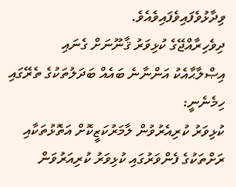ވިދާޅުވެފައިވެފައިވެއެވެ.
ދިވެހިރާއްޖޭގެ ކުޅިވަރު ޤާނޫނަށް ގެނައި އިޞްލާޙާއެކު އަންނާނެ ބައެއް ބަދަލުތަކުގެ ތެރޭގައި ހިމެނެނީ:
ކުޅިވަރު ކުރިއެރުވުން ލާމަރުކަޒީކޮށް އަތޮޅުތަކާއި ރަށްތަކުގެ ފެންވަރުގައި ކުޅިވަރު ކުރިއަރުވަން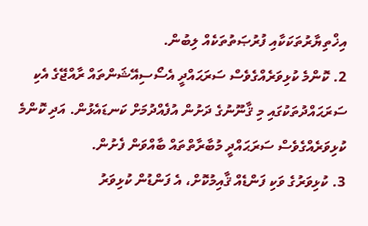އިޚްތިޔާރުތަކަކާއި ފުރުޞަތުތަކެއް ލިބުން.
2. ކޮންމެ ކުޅިވަރެއްގެވެސް ސަރަޙައްދީ އެސޯސިއޭޝަންތައް ރާއްޖޭގެ އެކި ސަރަޙައްދުތަކުގައި މި ޤާނޫނުގެ ދަށުން އުފެއްދުމަށް ކަނޑައެޅުން. އަދި ކޮންމެ ކުޅިވަރެއްގެވެސް ސަރަޙައްދީ މުބާރާތްތައް ބާއްވަން ފެށުން.
3. ކުޅިވަރުގެ ވަކި ފަންޑެއް ޤާއިމުކޮށް، އެ ފަންޑުން ކުޅިވަރު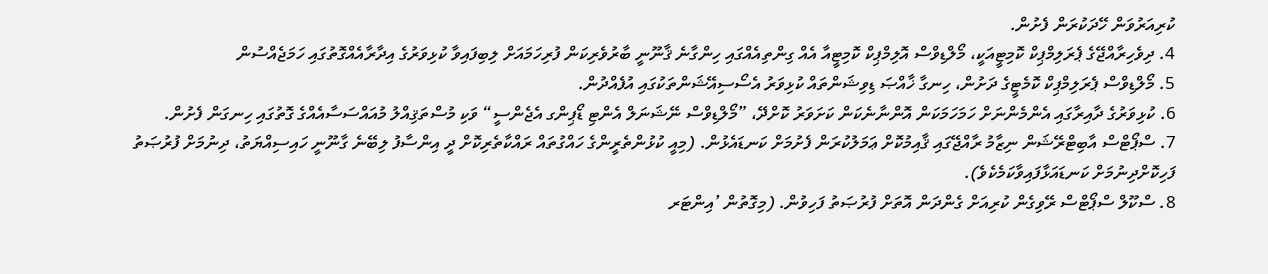ކުރިއަރުވަން ހޭދަކުރަން ފެށުން.
4. ދިވެހިރާއްޖޭގެ ޕެރަލިމްޕިކް ކޮމިޓީއަކީ، މޯލްޑިވްސް އޮލިމްޕިކް ކޮމިޓީއާ އެއް ގިންތިއެއްގައި ހިންގާނެ ޤާނޫނީ ބާރުވެރިކަން ފުރިހަމައަށް ލިބިފައިވާ ކުޅިވަރުގެ އިދާރާއެއްގޮތުގައި ހަމަޖެއްސުން
5. މޯލްޑިވްސް ޕެރަލިމްޕިކް ކޮމެޓީގެ ދަށުން، ހިނގާ ޚާއްޞަ ޑިވިޝަންތައް ކުޅިވަރު އެސޯސިއޭޝަންތަކުގައި އުފެއްދުން.
6. ކުޅިވަރުގެ ދާއިރާގައި އެންމެންނަށް ހަމަހަމަކަން އޮންނާނެކަން ކަށަވަރު ކޮށްދޭ، ”މޯލްޑިވްސް ނޭޝަނަލް އެންޓި ޑޯޕިންގ އެޖެންސީ“ ވަކި މުސްތަޤިއްލު މުއައްސަސާއެއްގެ ގޮތުގައި ހިނގަން ފެށުން.
7. ސްޕޯޓްސް އާބިޓްރޭޝަން ނިޒާމު ރާއްޖޭގައި ޤާއިމުކޮށް ޢަމަލުކުރަން ފެށުމަށް ކަނޑައެޅުން. (މިއީ ކުޅުންތެރީންގެ ހައްގުތައް ރައްކާތެރިކޮށް ދީ އިންސާފު ލިބޭނެ ގާނޫނީ ހައިސިއްޔަތު، ދިނުމަށް ފުރުޞަތު ފަހިކޮށްދިނުމަށް ކަނޑައަޅާފައިވާކަމެކެވެ).
8. ސްކޫލް ސްޕޯޓްސް ރޭވިގެން ކުރިއަށް ގެންދަން އޮތަށް ފުރުޞަތު ފަހިވުން. (މިގޮތުން ’އިންޓަރ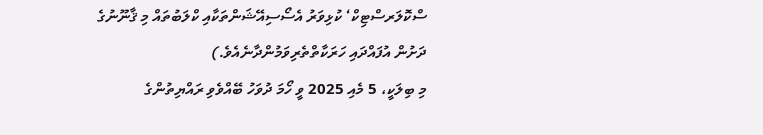ސްކޮލަރސްޓިކް‘ ކުޅިވަރު އެސޯސިއޭޝަންތަކާއި ކްލަބުތައް މި ޤާނޫނުގެ ދަށުން އުފައްދައި ހަރަކާތްތެރިވަމުންދާނެއެވެ.)
މި ބިލަކީ، 5 މެއި 2025 ވީ ހޯމަ ދުވަހު ބޭއްވެވި ރައްޔިތުންގެ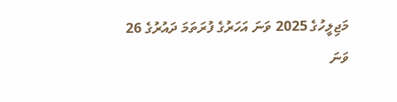މަޖިލީހުގެ 2025 ވަނަ އަހަރުގެ ފުރަތަމަ ދައުރުގެ 26 ވަނަ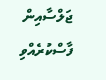ޖަލްސާއިން ފާސްކުރެއްވި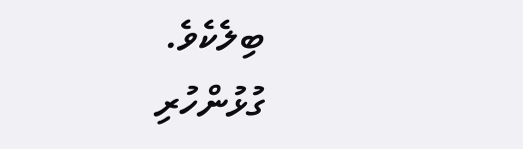ބިލެކެވެ.
ގުޅުންހުރި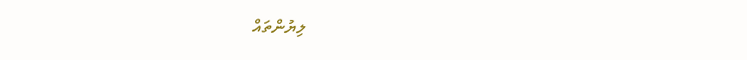ލިޔުންތައް